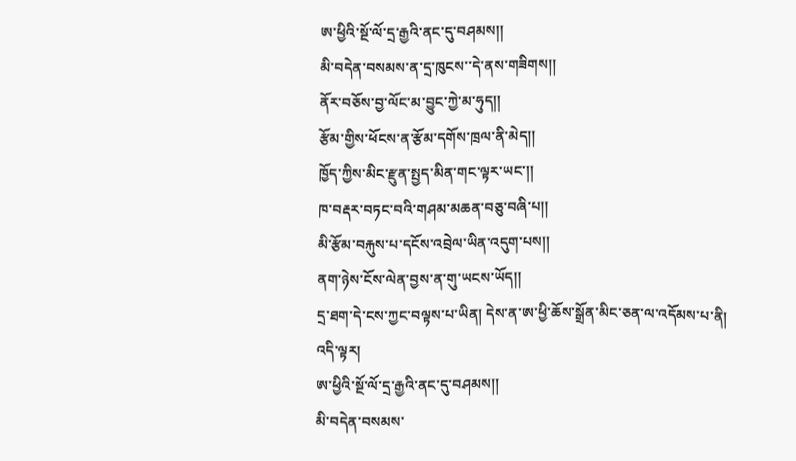ཨ་ཕྱིའི་སྔོ་ལོ་དྲ་རྒྱའི་ནང་དུ་བཤམས།།
མི་བདེན་བསམས་ན་དྲ་ཁུངས་་དེ་ནས་གཟིགས།།
ནོར་བཅོས་བྱ་ལོང་མ་བྱུང་ཀྱེ་མ་ཧུད།།
རྩོམ་གྱིས་ཕོངས་ན་རྩོམ་དགོས་ཁྲལ་ནི་མེད།།
ཁྱོད་ཀྱིས་མིང་རྫུན་སྤྱད་མིན་གང་ལྟར་ཡང་།།
ཁ་བརྡར་བཏང་བའི་གཤམ་མཆན་བཅུ་བཞི་པ།།
མི་རྩོམ་བརྐུས་པ་དངོས་འབྲེལ་ཡིན་འདུག་པས།།
ནག་ཉེས་ངོས་ལེན་བྱས་ན་གུ་ཡངས་ཡོད།།
དྲ་ཐག་དེ་ངས་ཀྱང་བལྟས་པ་ཡིན། དེས་ན་ཨ་ཕྱི་ཆོས་སྒྲོན་མིང་ཅན་ལ་འདོམས་པ་ནི།
འདི་ལྟར།
ཨ་ཕྱིའི་སྔོ་ལོ་དྲ་རྒྱའི་ནང་དུ་བཤམས།།
མི་བདེན་བསམས་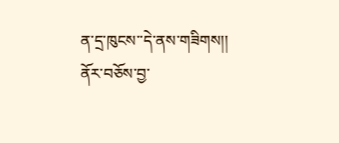ན་དྲ་ཁུངས་་དེ་ནས་གཟིགས།།
ནོར་བཅོས་བྱ་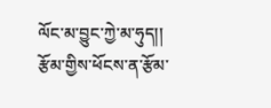ལོང་མ་བྱུང་ཀྱེ་མ་ཧུད།།
རྩོམ་གྱིས་ཕོངས་ན་རྩོམ་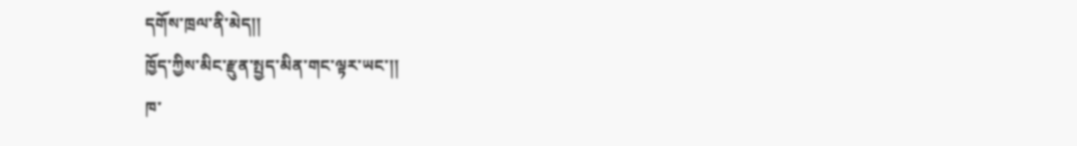དགོས་ཁྲལ་ནི་མེད།།
ཁྱོད་ཀྱིས་མིང་རྫུན་སྤྱད་མིན་གང་ལྟར་ཡང་།།
ཁ་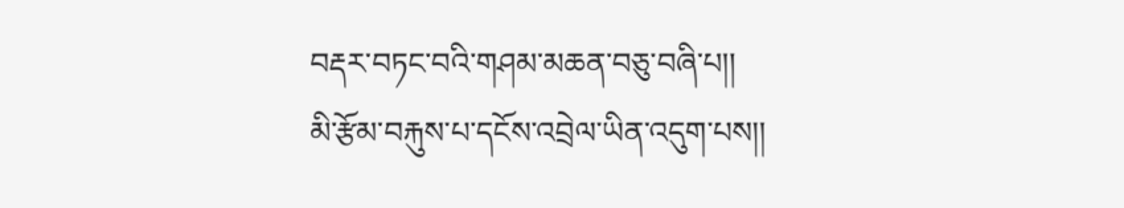བརྡར་བཏང་བའི་གཤམ་མཆན་བཅུ་བཞི་པ།།
མི་རྩོམ་བརྐུས་པ་དངོས་འབྲེལ་ཡིན་འདུག་པས།།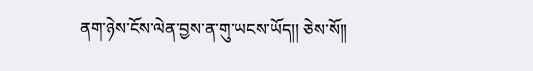ནག་ཉེས་ངོས་ལེན་བྱས་ན་གུ་ཡངས་ཡོད།། ཅེས་སོ།།